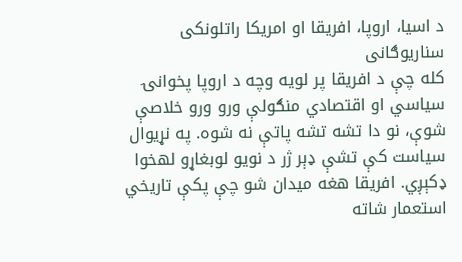د اسيا، اروپا، افريقا او امريکا راتلونکی سناريوګانی
کله چې د افريقا پر لويه وچه د اروپا پخوانۍ سياسي او اقتصادي منګولې ورو ورو خلاصې شوې، نو دا تشه تشه پاتې نه شوه. په نړيوال سياست کې تشې ډېر ژر د نويو لوبغاړو لهخوا ډکېږي. افريقا هغه ميدان شو چې پکې تاريخي استعمار شاته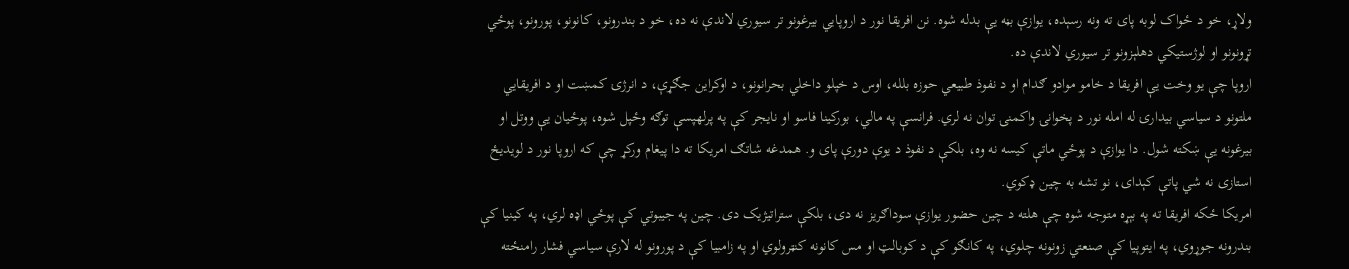ولاړ، خو د ځواک لوبه پای ته ونه رسېده، يوازې بڼه يې بدله شوه. نن افريقا نور د اروپايي بيرغونو تر سيوري لاندې نه ده، خو د بندرونو، کانونو، پورونو، پوځي تړونونو او لوژستيکي دهلېزونو تر سيوري لاندې ده.
اروپا چې يو وخت يې افريقا د خامو موادو ګدام او د نفوذ طبيعي حوزه بلله، اوس د خپلو داخلي بحرانونو، د اوکراين جګړې، د انرژۍ کمښت او د افريقايي ملتونو د سياسي بيدارۍ له امله نور د پخوانۍ واکمنۍ توان نه لري. فرانسې په مالي، بورکينا فاسو او نايجر کې په پرلهپسې توګه وځپل شوه، پوځيان يې ووتل او بيرغونه يې ښکته شول. دا يوازې د پوځي ماتې کيسه نه وه، بلکې د نفوذ د يوې دورې پای و. همدغه شاتګ امريکا ته دا پيغام ورکړ چې که اروپا نور د لويديځ استازی نه شي پاتې کېدای، نو تشه به چين ډکوي.
امريکا ځکه افريقا ته په بېړه متوجه شوه چې هلته د چين حضور يوازې سوداګريز نه دی، بلکې ستراتيژيک دی. چين په جيبوتي کې پوځي اډه لري، په کينيا کې بندرونه جوړوي، په ايتوپيا کې صنعتي زونونه چلوي، په کانګو کې د کوبالټ او مس کانونه کنټرولوي او په زامبيا کې د پورونو له لارې سياسي فشار رامنځته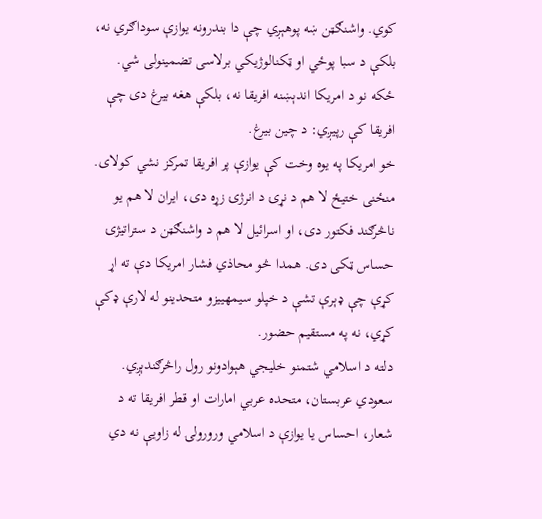کوي. واشنګټن ښه پوهېږي چې دا بندرونه يوازې سوداګري نه، بلکې د سبا پوځي او ټکنالوژيکي برلاسی تضمينولی شي. ځکه نو د امريکا اندېښنه افريقا نه، بلکې هغه بيرغ دی چې افريقا کې رپيږي: د چين بيرغ.
خو امريکا په يوه وخت کې يوازې پر افريقا تمرکز نشي کولای. منځنی ختيځ لا هم د نړۍ د انرژۍ زړه دی، ايران لا هم يو ناڅرګند فکتور دی، او اسرائيل لا هم د واشنګټن د ستراتيژۍ حساس ټکی دی. همدا څو محاذي فشار امريکا دې ته اړ کړې چې ډېرې تشې د خپلو سيمهييزو متحدينو له لارې ډکې کړي، نه په مستقيم حضور.
دلته د اسلامي شتمنو خليجي هېوادونو رول راڅرګندېږي. سعودي عربستان، متحده عربي امارات او قطر افريقا ته د شعار، احساس يا يوازې د اسلامي ورورولۍ له زاويې نه دي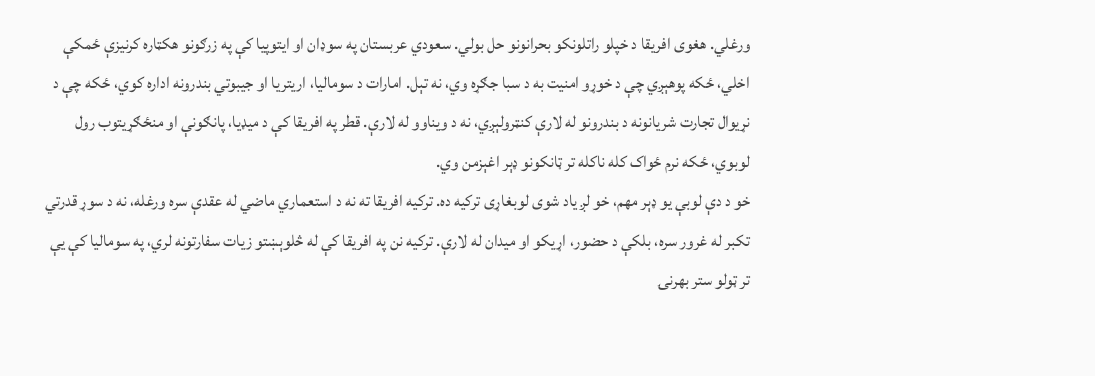ورغلي. هغوی افريقا د خپلو راتلونکو بحرانونو حل بولي. سعودي عربستان په سوډان او ايتوپيا کې په زرګونو هکټاره کرنيزې ځمکې اخلي، ځکه پوهېږي چې د خوړو امنيت به د سبا جګړه وي، نه تېل. امارات د سوماليا، اريتريا او جيبوتي بندرونه اداره کوي، ځکه چې د نړيوال تجارت شريانونه د بندرونو له لارې کنټرولېږي، نه د ويناوو له لارې. قطر په افريقا کې د ميډيا، پانګونې او منځګړيتوب رول لوبوي، ځکه نرم ځواک کله ناکله تر ټانکونو ډېر اغېزمن وي.
خو د دې لوبې يو ډېر مهم، خو لږ ياد شوی لوبغاړی ترکيه ده. ترکيه افريقا ته نه د استعماري ماضي له عقدې سره ورغله، نه د سوړ قدرتي تکبر له غرور سره، بلکې د حضور، اړيکو او ميدان له لارې. ترکيه نن په افريقا کې له څلوېښتو زيات سفارتونه لري، په سوماليا کې يې تر ټولو ستر بهرنۍ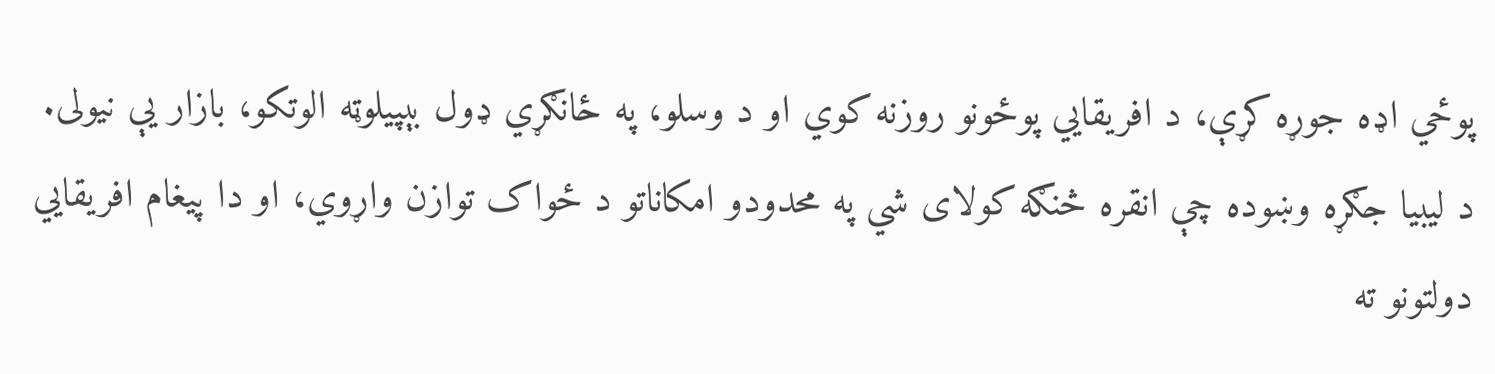پوځي اډه جوړه کړې، د افريقايي پوځونو روزنه کوي او د وسلو، په ځانګړي ډول بېپيلوټه الوتکو، بازار يې نيولی. د ليبیا جګړه وښوده چې انقره څنګه کولای شي په محدودو امکاناتو د ځواک توازن واړوي، او دا پيغام افريقايي دولتونو ته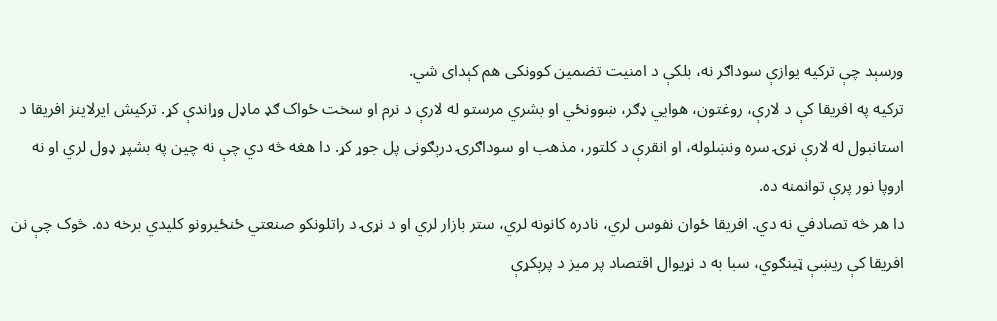ورسېد چې ترکيه يوازې سوداګر نه، بلکې د امنيت تضمين کوونکی هم کېدای شي.
ترکيه په افريقا کې د لارې، روغتون، هوايي ډګر، ښوونځي او بشري مرستو له لارې د نرم او سخت ځواک ګډ ماډل وړاندې کړ. ترکیش ايرلاينز افريقا د استانبول له لارې نړۍ سره ونښلوله، او انقرې د کلتور، مذهب او سوداګرۍ درېګونی پل جوړ کړ. دا هغه څه دي چې نه چين په بشپړ ډول لري او نه اروپا نور پرې توانمنه ده.
دا هر څه تصادفي نه دي. افريقا ځوان نفوس لري، نادره کانونه لري، ستر بازار لري او د نړۍ د راتلونکو صنعتي ځنځيرونو کليدي برخه ده. څوک چې نن افريقا کې ريښې ټينګوي، سبا به د نړيوال اقتصاد پر ميز د پرېکړې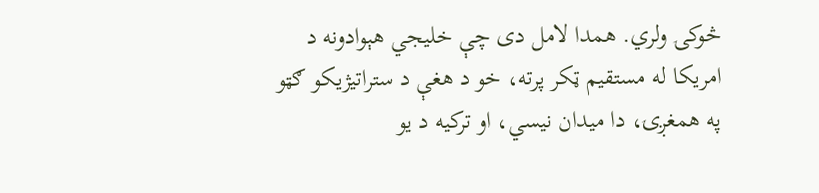څوکۍ ولري. همدا لامل دی چې خليجي هېوادونه د امريکا له مستقيم ټکر پرته، خو د هغې د ستراتيژيکو ګټو په همغږۍ، دا ميدان نيسي، او ترکيه د يو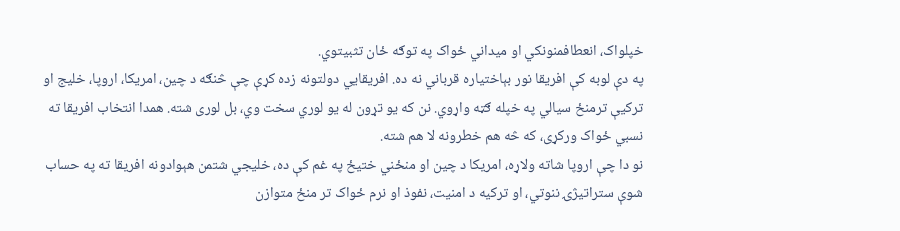خپلواک، انعطافمنونکي او ميداني ځواک په توګه ځان تثبيتوي.
په دې لوبه کې افريقا نور بېاختياره قرباني نه ده. افريقايي دولتونه زده کړې چې څنګه د چين، امريکا، اروپا، خليج او ترکيې ترمنځ سيالي په خپله ګټه واړوي. نن که يو تړون له يو لوري سخت وي، بل لوری شته. همدا انتخاب افريقا ته نسبي ځواک ورکړی، که څه هم خطرونه لا هم شته.
نو دا چې اروپا شاته ولاړه، امريکا د چين او منځني ختيځ په غم کې ده، خليجي شتمن هېوادونه افريقا ته په حساب شوې ستراتيژۍ ننوتي، او ترکيه د امنيت، نفوذ او نرم ځواک تر منځ متوازن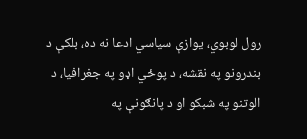رول لوبوي، يوازې سياسي ادعا نه ده، بلکې د بندرونو په نقشه، د پوځي اډو په جغرافيا، د الوتنو په شبکو او د پانګونې په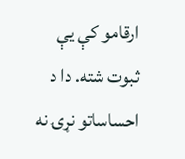ارقامو کې يې ثبوت شته. دا د احساساتو نړۍ نه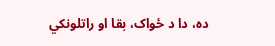ده، دا د ځواک، بقا او راتلونکي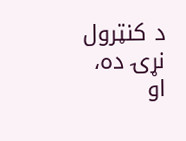د کنټرول نړۍ ده، او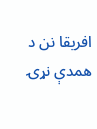افريقا نن د همدې نړۍ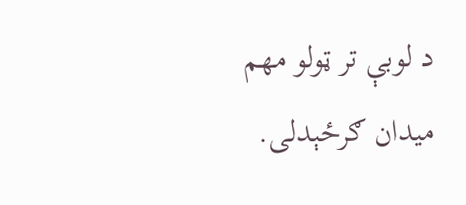د لوبې تر ټولو مهم ميدان ګرځېدلی.